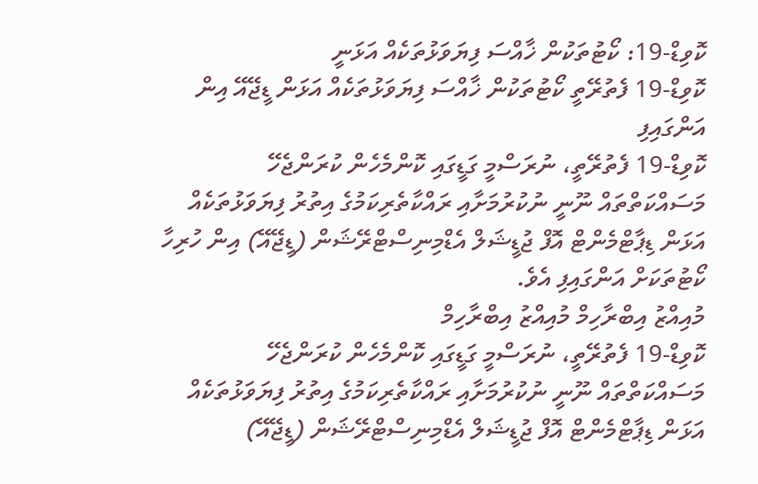ކޮވިޑް-19: ކޯޓުތަކުން ޚާއްސަ ފިޔަވަޅުތަކެއް އަޅަނީ
ކޮވިޑް-19 ފެތުރޭތީ ކޯޓުތަކުން ޚާއްސަ ފިޔަވަޅުތަކެއް އަޅަން ޑީޖޭއޭ އިން އަންގައިފި
ކޮވިޑް-19 ފެތުރޭތީ، ނުރަސްމީ ގަޑީގައި ކޮންމެހެން ކުރަންޖެހޭ މަސައްކަތްތައް ނޫނީ ނުކުރުމަށާއި ރައްކާތެރިކަމުގެ އިތުރު ފިޔަވަޅުތަކެއް އަޅަން ޑިޕާޓްމެންޓް އޮފް ޖުޑީޝަލް އެޑްމިނިސްޓްރޭޝަން (ޑީޖޭއޭ) އިން ހުރިހާ ކޯޓުތަކަށް އަންގައިފި އެވެ.
މުއިއްޒު އިބްރާހިމް މުއިއްޒު އިބްރާހިމް
ކޮވިޑް-19 ފެތުރޭތީ، ނުރަސްމީ ގަޑީގައި ކޮންމެހެން ކުރަންޖެހޭ މަސައްކަތްތައް ނޫނީ ނުކުރުމަށާއި ރައްކާތެރިކަމުގެ އިތުރު ފިޔަވަޅުތަކެއް އަޅަން ޑިޕާޓްމެންޓް އޮފް ޖުޑީޝަލް އެޑްމިނިސްޓްރޭޝަން (ޑީޖޭއޭ)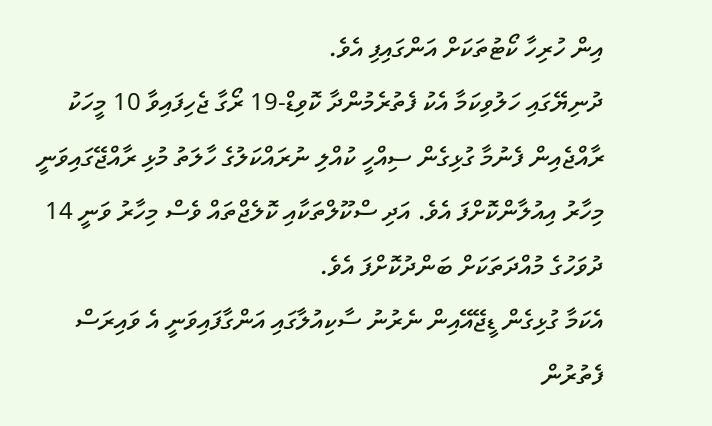އިން ހުރިހާ ކޯޓުތަކަށް އަންގައިފި އެވެ.
ދުނިޔޭގައި ހަލުވިކަމާ އެކު ފެތުރެމުންދާ ކޮވިޑް-19 ރޯގާ ޖެހިފައިވާ 10 މީހަކު ރާއްޖެއިން ފެނުމާ ގުޅިގެން ސިއްހީ ކުއްލި ނުރައްކަލުގެ ހާލަތު މުޅި ރާއްޖޭގައިވަނީ މިހާރު އިއުލާންކޮށްފަ އެވެ. އަދި ސްކޫލްތަކާއި ކޮލެޖްތައް ވެސް މިހާރު ވަނީ 14 ދުވަހުގެ މުއްދަތަކަށް ބަންދުކޮށްފަ އެވެ.
އެކަމާ ގުޅިގެން ޑީޖޭއޭއިން ނެރުނު ސާކިއުލާގައި އަންގާފައިވަނީ އެ ވައިރަސް ފެތުރުން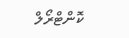ކޮންޓްރޯލް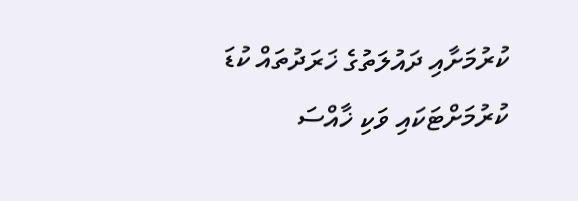ކުރުމަށާއި ދައުލަތުގެ ޚަރަދުތައް ކުޑަ ކުރުމަށްޓަކައި ވަކި ޚާއްސަ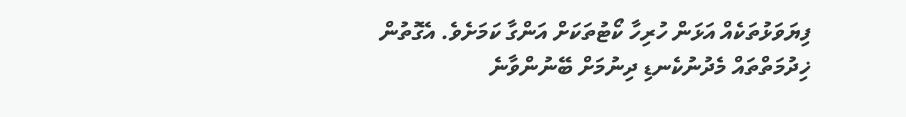ފިޔަވަޅުތަކެއް އަޅަން ހުރިހާ ކޯޓުތަކަށް އަންގާ ކަމަށެވެ. އެގޮތުން ޚިދުމަތްތައް މެދުނުކެނޑި ދިނުމަށް ބޭނުންވާނެ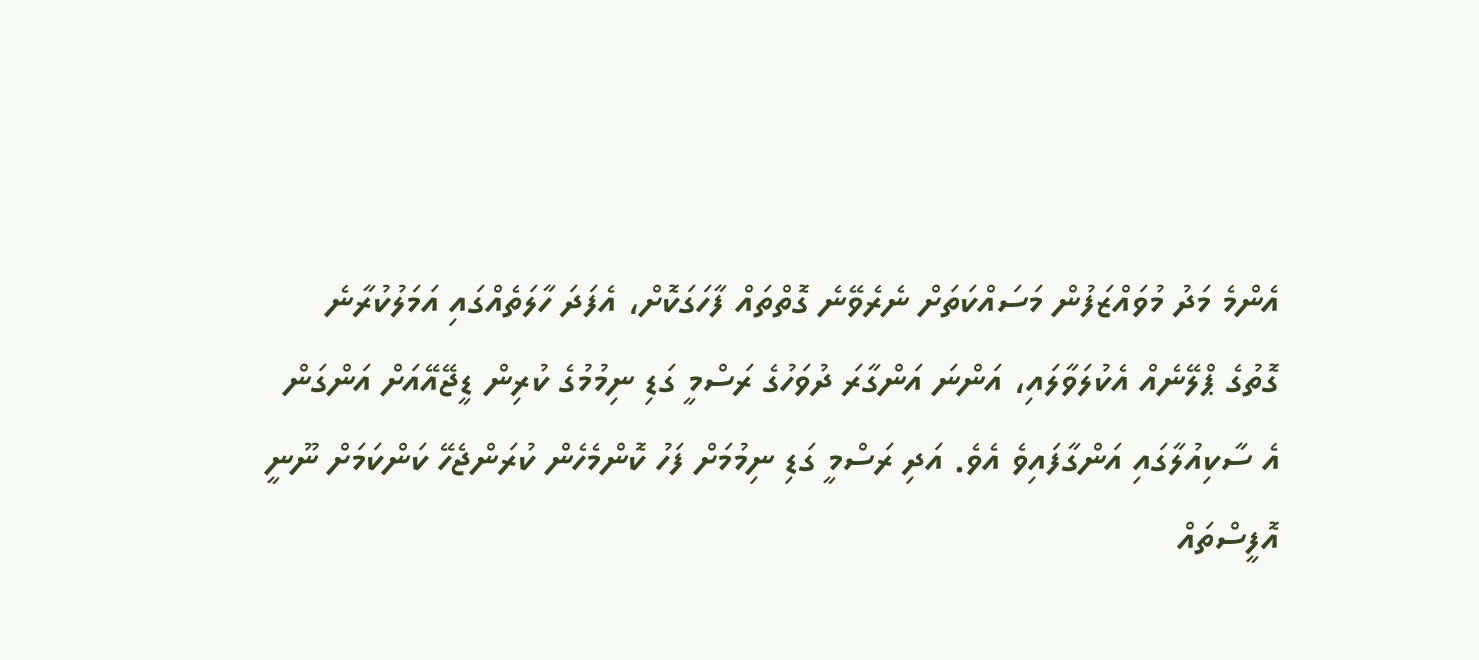އެންމެ މަދު މުވައްޒަފުން މަސައްކަތަށް ނެރެވޭނެ ގޮތްތައް ފާހަގަކޮށް، އެފަދަ ހާލަތެއްގައި އަމަލުކުރާނެ ގޮތުގެ ޕްލޭނެއް އެކުލަވާލައި، އަންނަ އަންގާރަ ދުވަހުގެ ރަސްމީ ގަޑި ނިމުމުގެ ކުރިން ޑީޖޭއޭއަށް އަންގަން އެ ސާކިއުލާގައި އަންގާފައިވެ އެވެ. އަދި ރަސްމީ ގަޑި ނިމުމަށް ފަހު ކޮންމެހެން ކުރަންޖެހޭ ކަންކަމަށް ނޫނީ އޮފީސްތައް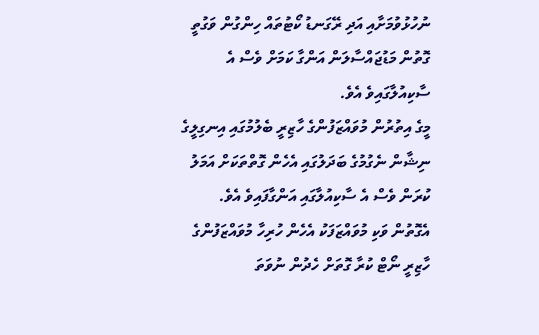ނުހުޅުވުމަށާއި އަދި ރޭގަނޑު ކޯޓުތައް ހިންގުން ވަގުތީ ގޮތުން މަޑުޖައްސާލަން އަންގާ ކަމަށް ވެސް އެ ސާކިއުލާގައިވެ އެވެ.
މީގެ އިތުރުން މުވައްޒަފުންގެ ހާޒިރީ ބެލުމުގައި އިނގިލީގެ ނިޝާން ނެގުމުގެ ބަދަލުގައި އެހެން ގޮތްތަކަށް އަމަލު ކުރަން ވެސް އެ ސާކިއުލާގައި އަންގާފައިވެ އެވެ. އެގޮތުން ވަކި މުވައްޒަފަކު އެހެން ހުރިހާ މުވައްޒަފުންގެ ހާޒިރީ ނޯޓް ކުރާ ގޮތަށް ހެދުން ނުވަތަ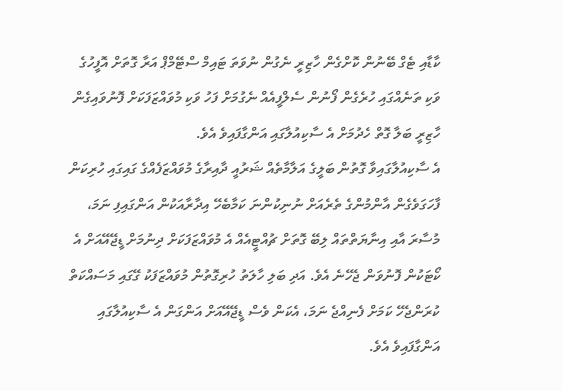ކާޑާއި ޓެގް ބޭނުން ކޮށްގެން ހާޒިރީ ނެގުން ނުވަތަ ޓައިމް ސްޓޭމްޕް އަރާ ގޮތަށް އޮފީހުގެ ވަކި ތަނެއްގައި ހުރެގެން ފޯނުން ސެލްފީއެއް ނެގުމަށް ފަހު ވަކި މުވައްޒަފަކަށް ފޮނުވައިގެން ހާޒިރީ ބަލާ ގޮތް ހެދުމަށް އެ ސާކިއުލާގައި އަންގާފައިވެ އެވެ.
އެ ސާކިއުލާގައިވާ ގޮތުން ބަލީގެ އަލާމާތެއް ޝަރުއީ ދާއިރާގެ މުވައްޒަފެއްގެ ގައިގައި ހުރިކަން ފާހަގަވެގެން އާންމުންގެ ތެރެއަށް ނުނިކުންނަ ކަމާބެހޭ އިދާރާއަކުން އަންގައިފި ނަމަ، މުސާރަ އާއި އިނާޔަތްތައް ލިބޭ ގޮތަށް ޗުއްޓީއެއް އެ މުވައްޒަފަކަށް ދިނުމަށް ޑީޖޭއޭއަށް އެ ކޯޓަކުން ފޮނުވަން ޖެހޭނެ އެވެ. އަދި ބަލި ހާލަތު ހުރިގޮތުން މުވައްޒަފަކު ގޭގައި މަސައްކަތް ކުރަންޖެހޭ ކަމަށް ފެނިއްޖެ ނަމަ، އެކަން ވެސް ޑީޖޭއޭއަށް އަންގަން އެ ސާކިއުލާގައި އަންގާފައިވެ އެވެ.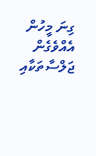ގިނަ މީހުން އެއްވެގެން ޖަލްސާތަކާއި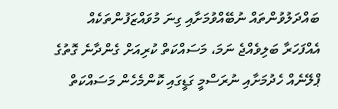ބައްދަލުވުންތައް ނުބޭއްވުމަށާއި ގިނަ މުވައްޒަފުންތަކެއް އެއްފަހަރާ ބަލިވެއްޖެ ނަމަ، މަސައްކަތް ކުރިއަށް ގެންދާނެ ގޮތުގެ ޕްލޭނެއް ހެދުމަށާއި ނުރަސްމީ ގަޑީގައި ކޮންމެހެން މަސައްކަތް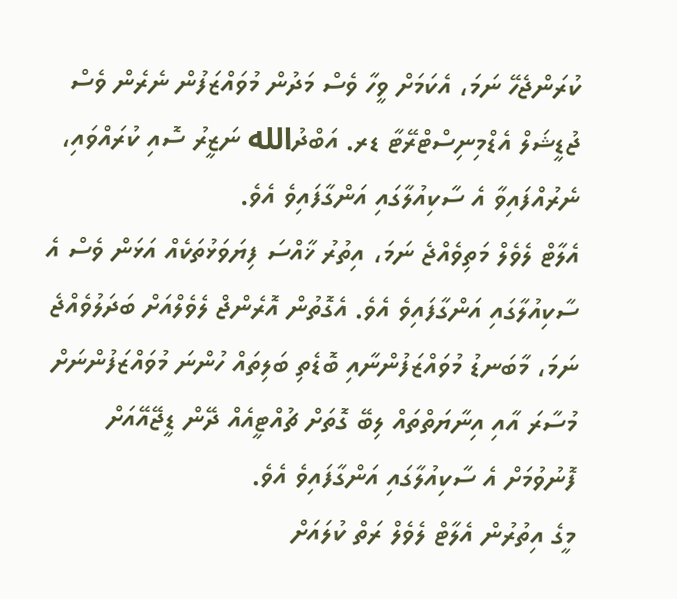ކުރަންޖެހޭ ނަމަ، އެކަމަށް ވީހާ ވެސް މަދުން މުވައްޒަފުން ނެރެން ވެސް ޖުޑީޝަލް އެޑްމިނިސްޓްރޭޓާ ޑރ. އަބްދުالله ނަޒީރު ސޮއި ކުރައްވައި، ނެރުއްފައިވާ އެ ސާކިއުލާގައި އަންގާފައިވެ އެވެ.
އެލާޓް ލެވެލް މަތިވެއްޖެ ނަމަ، އިތުރު ޚާއްސަ ފިޔަވަޅުތަކެއް އަޅަން ވެސް އެ ސާކިއުލާގައި އަންގާފައިވެ އެވެ. އެގޮތުން އޮރެންޖް ލެވެލްއަށް ބަދަލުވެއްޖެ ނަމަ، މާބަނޑު މުވައްޒަފުންނާއި ބޮޑެތި ބަލިތައް ހުންނަ މުވައްޒަފުންނަށް މުސާރަ އާއި އިނާޔަތްތައް ލިބޭ ގޮތަށް ޗުއްޓީއެއް ދޭން ޑީޖޭއޭއަށް ފޮނުވުމަށް އެ ސާކިއުލާގައި އަންގާފައިވެ އެވެ.
މީގެ އިތުރުން އެލާޓް ލެވެލް ރަތް ކުލައަށް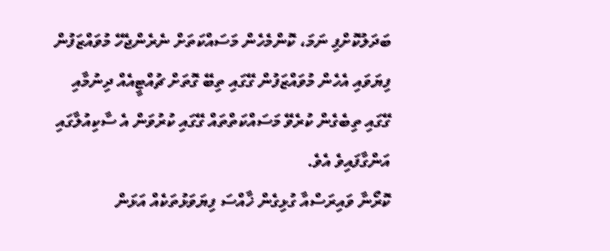ބަދަލުކޮށްފި ނަމަ، ކޮންމެހެން މަސައްކަތަށް ނެރެންޖެހޭ މުވައްޒަފުން ފިޔަވައި އެހެން މުވައްޒަފުން ގޭގައި ތިބޭ ގޮތަށް ޗުއްޓީއެއް ދިނުމާއި ގޭގައި ތިބެގެން ކުރެވޭ މަސައްކަތްތައް ގޭގައި ކުރުވަން އެ ސާކިއުލާގައި އަންގާފައިވެ އެވެ.
ކޮރޯނާ ވައިރަސްއާ ގުޅިގެން ޚާއްސަ ފިޔަވަޅުތަކެއް އަޅަން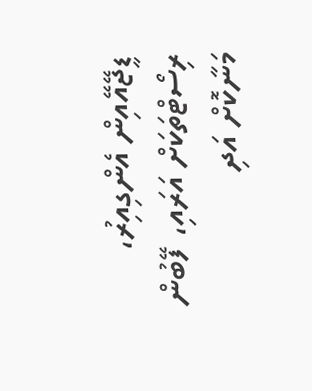ޑީޖޭއޭއިން އެންގިއިރު، ރިސޯޓްތަކަށް އަރައި، ފޭބުން މަނާކޮށް އަދި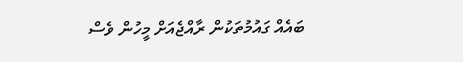ބައެއް ގައުމުތަކުން ރާއްޖެއަށް މީހުން ވެސް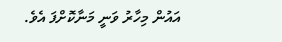އައުން މިހާރު ވަނީ މަނާކޮށްފަ އެވެ.